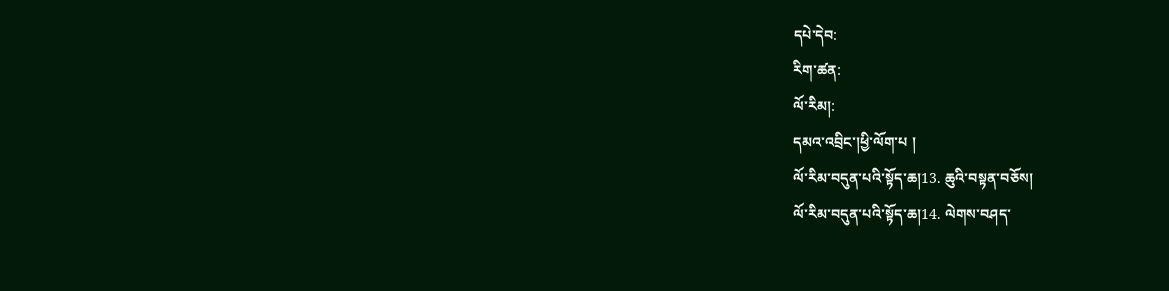དཔེ་དེབ:
རིག་ཚན:
ལོ་རིམ།:
དམའ་འབྲིང་།ཕྱི་ལོག་པ །
ལོ་རིམ་བདུན་པའི་སྟོད་ཆ།13. ཆུའི་བསྟན་བཅོས།
ལོ་རིམ་བདུན་པའི་སྟོད་ཆ།14. ལེགས་བཤད་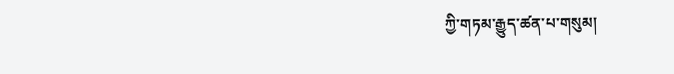ཀྱི་གཏམ་རྒྱུད་ཚན་པ་གསུམ།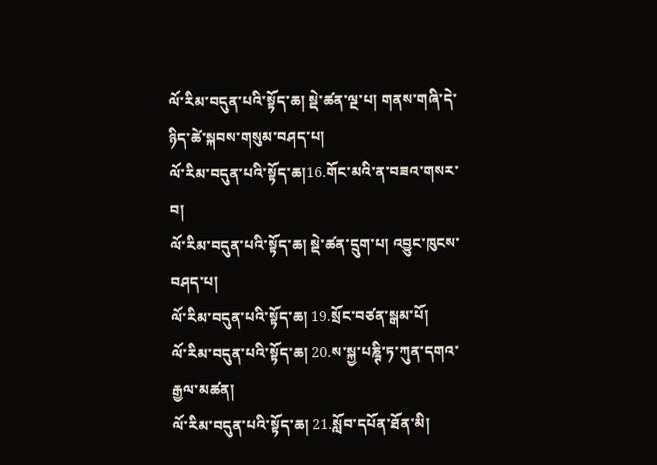ལོ་རིམ་བདུན་པའི་སྟོད་ཆ། སྡེ་ཚན་ལྔ་པ། གནས་གཞི་དེ་ཉིད་ཚེ་སྐབས་གསུམ་བཤད་པ།
ལོ་རིམ་བདུན་པའི་སྟོད་ཆ།16.གོང་མའི་ན་བཟའ་གསར་བ།
ལོ་རིམ་བདུན་པའི་སྟོད་ཆ། སྡེ་ཚན་དྲུག་པ། འབྱུང་ཁུངས་བཤད་པ།
ལོ་རིམ་བདུན་པའི་སྟོད་ཆ། 19.སྲོང་བཙན་སྒམ་པོ།
ལོ་རིམ་བདུན་པའི་སྟོད་ཆ། 20.ས་སྐྱ་པཎྚི་ཏ་ཀུན་དགའ་རྒྱལ་མཚན།
ལོ་རིམ་བདུན་པའི་སྟོད་ཆ། 21.སློབ་དཔོན་ཐོན་མི།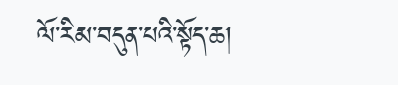ལོ་རིམ་བདུན་པའི་སྟོད་ཆ།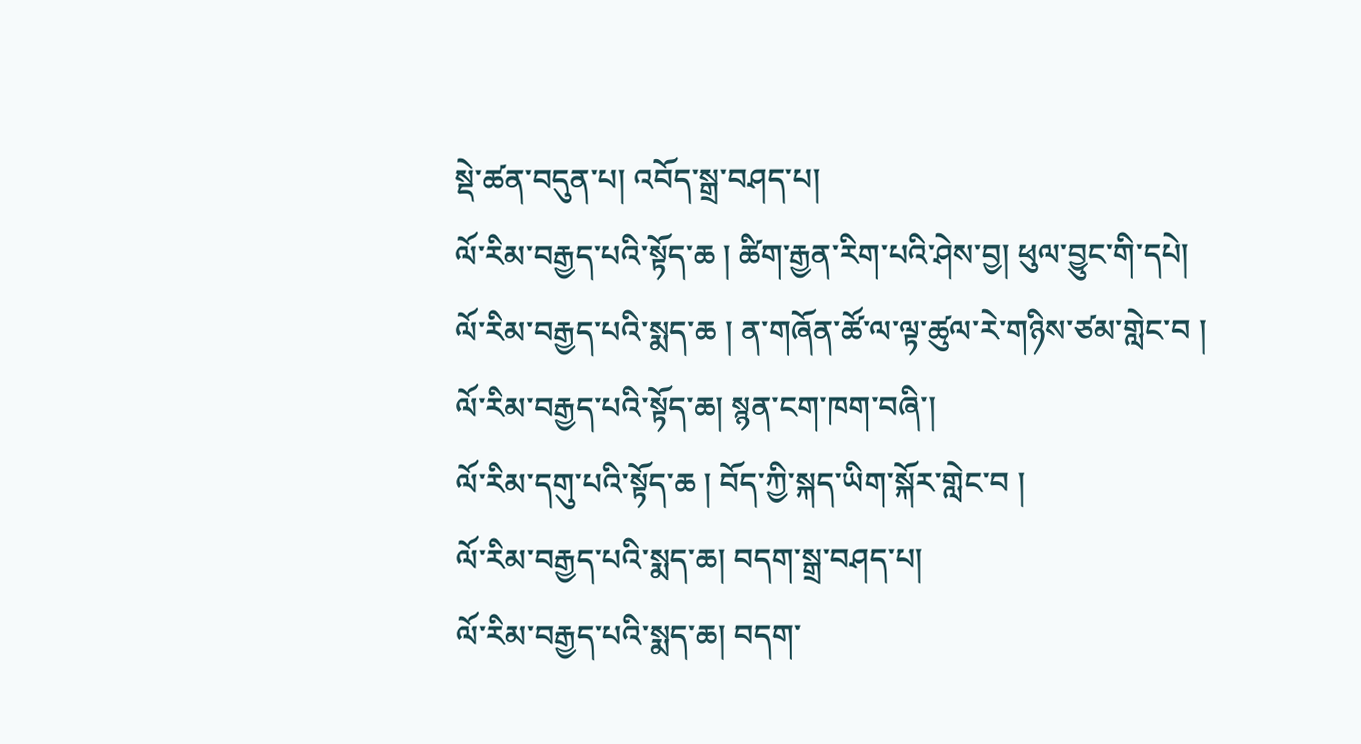སྡེ་ཚན་བདུན་པ། འབོད་སྒྲ་བཤད་པ།
ལོ་རིམ་བརྒྱད་པའི་སྟོད་ཆ ། ཚིག་རྒྱན་རིག་པའི་ཤེས་བྱ། ཕུལ་བྱུང་གི་དཔེ།
ལོ་རིམ་བརྒྱད་པའི་སྨད་ཆ ། ན་གཞོན་ཚོ་ལ་ལྟ་ཚུལ་རེ་གཉིས་ཙམ་གླེང་བ །
ལོ་རིམ་བརྒྱད་པའི་སྟོད་ཆ། སྙན་ངག་ཁག་བཞི་།
ལོ་རིམ་དགུ་པའི་སྟོད་ཆ ། བོད་ཀྱི་སྐད་ཡིག་སྐོར་གླེང་བ །
ལོ་རིམ་བརྒྱད་པའི་སྨད་ཆ། བདག་སྒྲ་བཤད་པ།
ལོ་རིམ་བརྒྱད་པའི་སྨད་ཆ། བདག་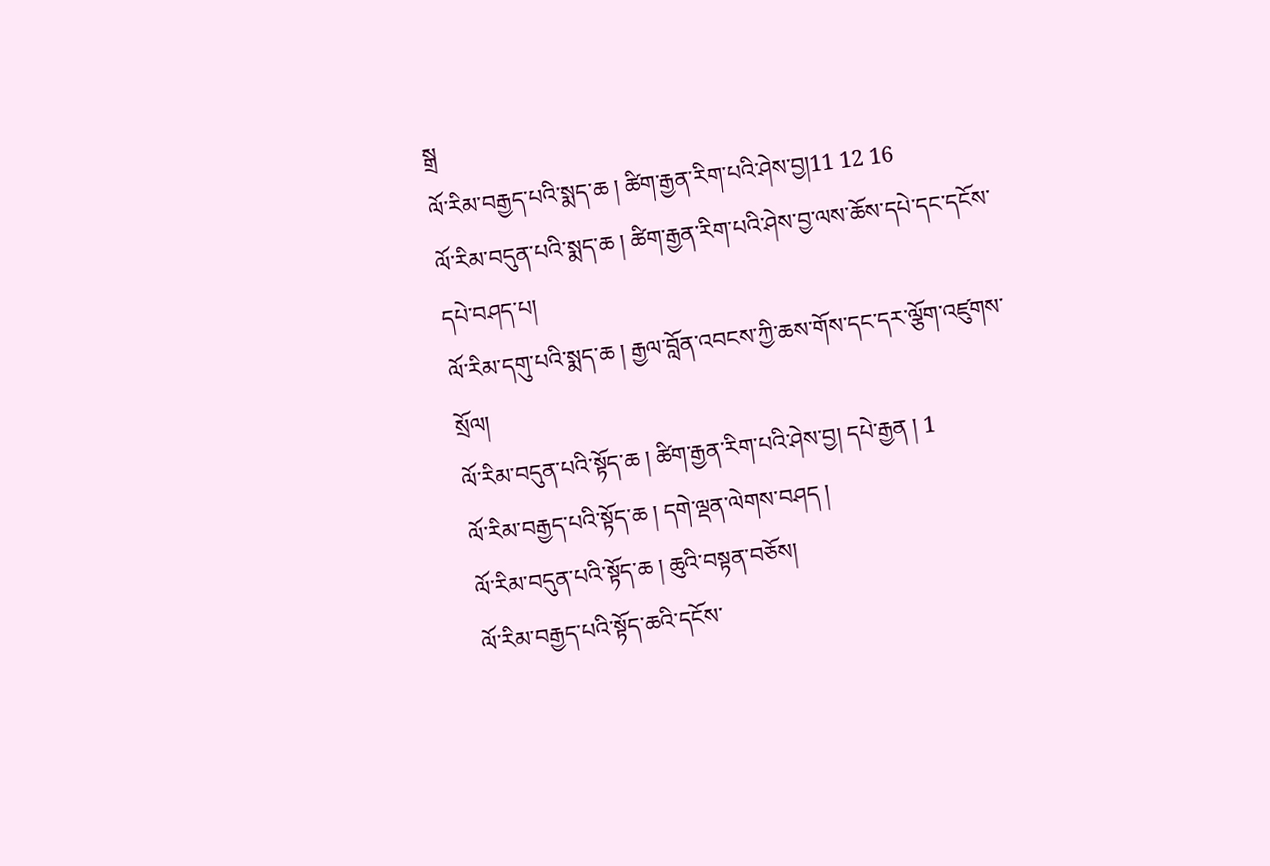སྒྲ
ལོ་རིམ་བརྒྱད་པའི་སྨད་ཆ ། ཚིག་རྒྱན་རིག་པའི་ཤེས་བྱ།11 12 16
ལོ་རིམ་བདུན་པའི་སྨད་ཆ ། ཚིག་རྒྱན་རིག་པའི་ཤེས་བྱ་ལས་ཆོས་དཔེ་དང་དངོས་དཔེ་བཤད་པ།
ལོ་རིམ་དགུ་པའི་སྨད་ཆ ། རྒྱལ་བློན་འབངས་ཀྱི་ཆས་གོས་དང་དར་ལྕོག་འཛུགས་སྲོལ།
ལོ་རིམ་བདུན་པའི་སྟོད་ཆ ། ཚིག་རྒྱན་རིག་པའི་ཤེས་བྱ། དཔེ་རྒྱན ། 1
ལོ་རིམ་བརྒྱད་པའི་སྟོད་ཆ ། དགེ་ལྡན་ལེགས་བཤད །
ལོ་རིམ་བདུན་པའི་སྟོད་ཆ ། ཆུའི་བསྟན་བཅོས།
ལོ་རིམ་བརྒྱད་པའི་སྟོད་ཆའི་དངོས་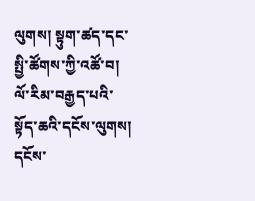ལུགས། སྟུག་ཚད་དང་སྤྱི་ཚོགས་ཀྱི་འཚོ་བ།
ལོ་རིམ་བརྒྱད་པའི་སྟོད་ཆའི་དངོས་ལུགས། དངོས་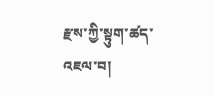རྫས་ཀྱི་སྟུག་ཚད་འཇལ་བ།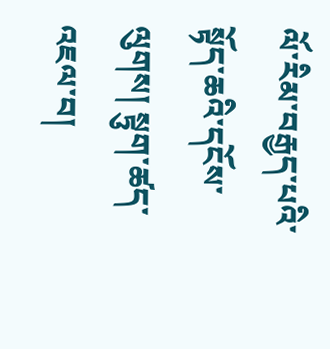ལོ་རིམ་བརྒྱད་པའི་སྟོད་ཆའི་དངོས་ལུགས། སྟུག་ཚད་འཇལ་བ།